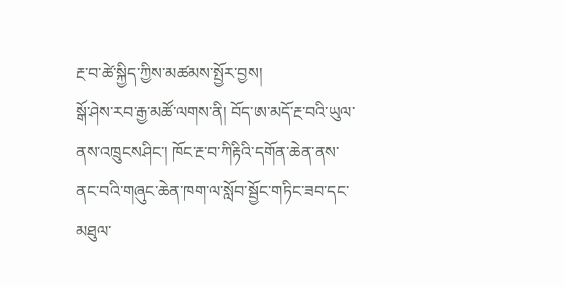རྔ་བ་ཚེ་སྐྱིད་ཀྱིས་མཚམས་སྤྱོར་བྱས།
སྒོ་ཤེས་རབ་རྒྱ་མཚོ་ལགས་ནི། བོད་ཨ་མདོ་རྔ་བའི་ཡུལ་ནས་འཁྲུངསཤིང་། ཁོང་རྔ་བ་ཀིརྟིའི་དགོན་ཆེན་ནས་ནང་བའི་གཞུང་ཆེན་ཁག་ལ་སློབ་སྦྱོང་གཏིང་ཟབ་དང་མཐུལ་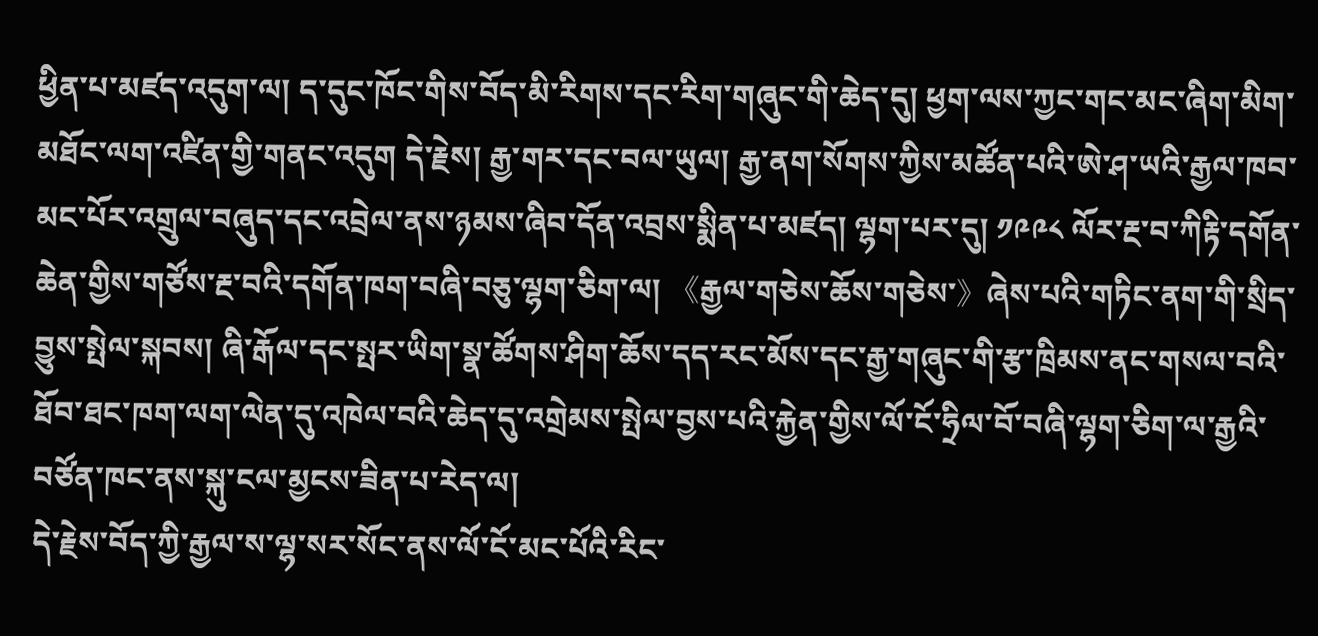ཕྱིན་པ་མཛད་འདུག་ལ། ད་དུང་ཁོང་གིས་བོད་མི་རིགས་དང་རིག་གཞུང་གི་ཆེད་དུ། ཕྱག་ལས་ཀྱང་གང་མང་ཞིག་མིག་མཐོང་ལག་འཛིན་གྱི་གནང་འདུག དེ་རྗེས། རྒྱ་གར་དང་བལ་ཡུལ། རྒྱ་ནག་སོགས་ཀྱིས་མཚོན་པའི་ཨེ་ཤ་ཡའི་རྒྱལ་ཁབ་མང་པོར་འགྲུལ་བཞུད་དང་འབྲེལ་ནས་ཉམས་ཞིབ་དོན་འབྲས་སྨིན་པ་མཛད། ལྷག་པར་དུ། ༡༩༩༨ ལོར་རྔ་བ་ཀིརྟི་དགོན་ཆེན་གྱིས་གཙོས་རྔ་བའི་དགོན་ཁག་བཞི་བཅུ་ལྷག་ཅིག་ལ། 《རྒྱལ་གཅེས་ཆོས་གཅེས་》ཞེས་པའི་གཏིང་ནག་གི་སྲིད་བྱུས་སྤེལ་སྐབས། ཞི་རྒོལ་དང་སྤར་ཡིག་སྣ་ཚོགས་ཤིག་ཆོས་དད་རང་མོས་དང་རྒྱ་གཞུང་གི་རྩ་ཁྲིམས་ནང་གསལ་བའི་ཐོབ་ཐང་ཁག་ལག་ལེན་དུ་འཁེལ་བའི་ཆེད་དུ་འགྲེམས་སྤེལ་བྱས་པའི་རྐྱེན་གྱིས་ལོ་ངོ་ཧྲིལ་བོ་བཞི་ལྷག་ཅིག་ལ་རྒྱའི་བཙོན་ཁང་ནས་སྐུ་ངལ་མྱངས་ཟིན་པ་རེད་ལ།
དེ་རྗེས་བོད་ཀྱི་རྒྱལ་ས་ལྷ་སར་སོང་ནས་ལོ་ངོ་མང་པོའི་རིང་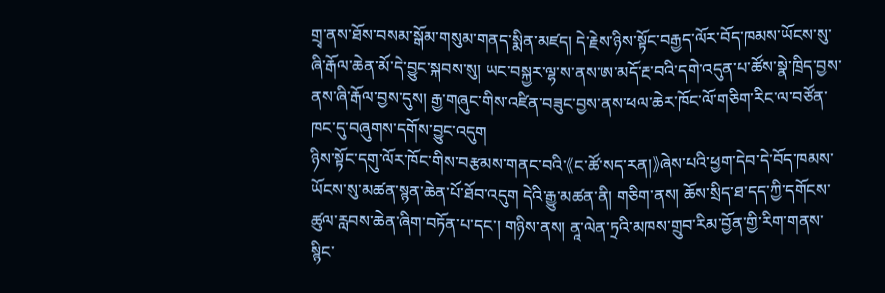གྲྭ་ནས་ཐོས་བསམ་སྒོམ་གསུམ་གནད་སྨིན་མཛད། དེ་རྗེས་ཉིས་སྟོང་བརྒྱད་ལོར་བོད་ཁམས་ཡོངས་སུ་ཞི་རྒོལ་ཆེན་མོ་དེ་བྱུང་སྐབས་སུ། ཡང་བསྐྱར་ལྷ་ས་ནས་ཨ་མདོ་རྔ་བའི་དགེ་འདུན་པ་ཚོས་སྣེ་ཁྲིད་བྱས་ནས་ཞི་རྒོལ་བྱས་དུས། རྒྱ་གཞུང་གིས་འཛིན་བཟུང་བྱས་ནས་ཕལ་ཆེར་ཁོང་ལོ་གཅིག་རིང་ལ་བཙོན་ཁང་དུ་བཞུགས་དགོས་བྱུང་འདུག
ཉིས་སྟོང་དགུ་ལོར་ཁོང་གིས་བརྩམས་གནང་བའི་《ང་ཚོ་སད་རན།》ཞེས་པའི་ཕྱག་དེབ་དེ་བོད་ཁམས་ཡོངས་སུ་མཚན་སྙན་ཆེན་པོ་ཐོབ་འདུག དེའི་རྒྱུ་མཚན་ནི། གཅིག་ནས། ཆོས་སྲིད་ཐ་དད་ཀྱི་དགོངས་ཚུལ་རླབས་ཆེན་ཞིག་བཏོན་པ་དང་། གཉིས་ནས། ནཱ་ལེན་ཏྲའི་མཁས་གྲུབ་རིམ་བྱོན་གྱི་རིག་གནས་སྙིང་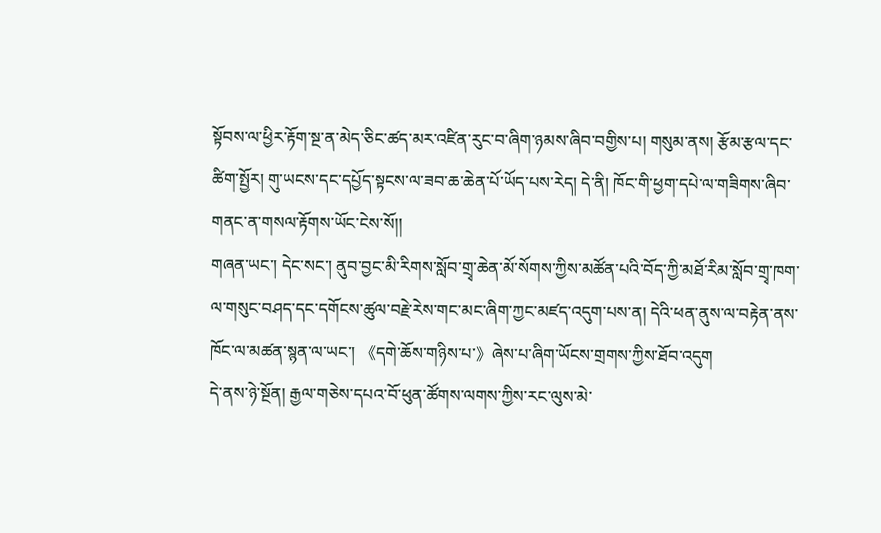སྟོབས་ལ་ཕྱིར་རྟོག་སྔ་ན་མེད་ཅིང་ཚད་མར་འཛིན་རུང་བ་ཞིག་ཉམས་ཞིབ་བགྱིས་པ། གསུམ་ནས། རྩོམ་རྩལ་དང་ཚིག་སྤྱོར། གུ་ཡངས་དང་དཔྱོད་སྟངས་ལ་ཟབ་ཆ་ཆེན་པོ་ཡོད་པས་རེད། དེ་ནི། ཁོང་གི་ཕྱག་དཔེ་ལ་གཟིགས་ཞིབ་གནང་ན་གསལ་རྟོགས་ཡོང་ངེས་སོ།།
གཞན་ཡང་། དེང་སང་། ནུབ་བྱང་མི་རིགས་སློབ་གྲྭ་ཆེན་མོ་སོགས་ཀྱིས་མཚོན་པའི་བོད་ཀྱི་མཐོ་རིམ་སློབ་གྲྭ་ཁག་ལ་གསུང་བཤད་དང་དགོངས་ཚུལ་བརྗེ་རེས་གང་མང་ཞིག་ཀྱང་མཛད་འདུག་པས་ན། དེའི་ཕན་ནུས་ལ་བརྟེན་ནས་ཁོང་ལ་མཚན་སྙན་ལ་ཡང་། 《དགེ་ཆོས་གཉིས་པ་》ཞེས་པ་ཞིག་ཡོངས་གྲགས་ཀྱིས་ཐོབ་འདུག
དེ་ནས་ཉེ་སྔོན། རྒྱལ་གཅེས་དཔའ་བོ་ཕུན་ཚོགས་ལགས་ཀྱིས་རང་ལུས་མེ་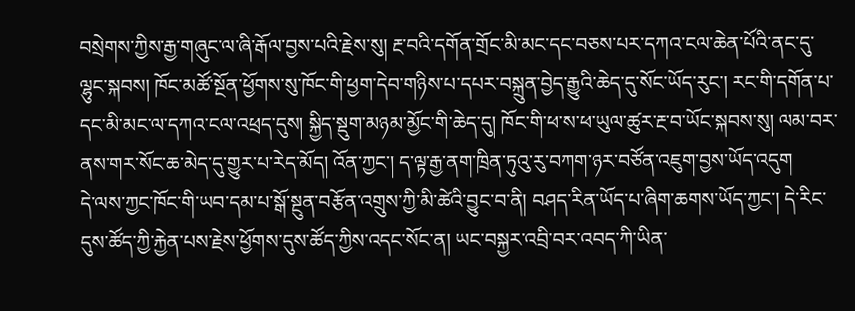བསྲེགས་ཀྱིས་རྒྱ་གཞུང་ལ་ཞི་རྒོལ་བྱས་པའི་རྗེས་སུ། རྔ་བའི་དགོན་གྲོང་མི་མང་དང་བཅས་པར་དཀའ་ངལ་ཆེན་པོའི་ནང་དུ་ལྷུང་སྐབས། ཁོང་མཚོ་སྔོན་ཕྱོགས་སུ་ཁོང་གི་ཕྱག་དེབ་གཉིས་པ་དཔར་བསྐྲུན་བྱེད་རྒྱུའི་ཆེད་དུ་སོང་ཡོད་རུང་། རང་གི་དགོན་པ་དང་མི་མང་ལ་དཀའ་ངལ་འཕྲད་དུས། སྐྱིད་སྡུག་མཉམ་མྱོང་གི་ཆེད་དུ། ཁོང་གི་ཕ་ས་ཕ་ཡུལ་ཚུར་རྔ་བ་ཡོང་སྐབས་སུ། ལམ་བར་ནས་གར་སོང་ཆ་མེད་དུ་གྱུར་པ་རེད་མོད། འོན་ཀྱང་། ད་ལྟ་རྒྱ་ནག་ཁྲིན་ཏུའུ་རུ་བཀག་ཉར་བཙོན་འཇུག་བྱས་ཡོད་འདུག
དེ་ལས་ཀྱང་ཁོང་གི་ཡབ་དམ་པ་སྒོ་སྔུན་བརྩོན་འགྲུས་ཀྱི་མི་ཚེའི་བྱུང་བ་ནི། བཤད་རིན་ཡོད་པ་ཞིག་ཆགས་ཡོད་ཀྱང་། དེ་རིང་དུས་ཚོད་ཀྱི་རྐྱེན་པས་རྗེས་ཕྱོགས་དུས་ཚོད་ཀྱིས་འདང་སོང་ན། ཡང་བསྐྱར་འབྲི་བར་འབད་ཀི་ཡིན་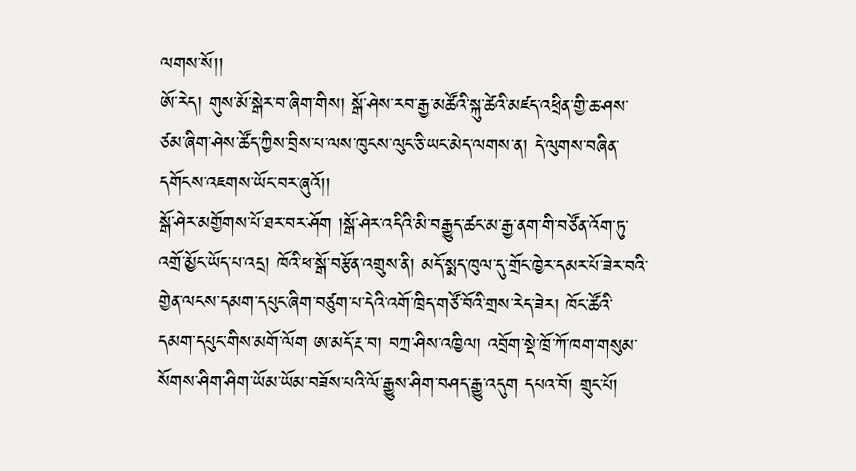ལགས་སོ།།
ཨོ་རེད། གུས་མོ་སྒེར་བ་ཞིག་གིས། སྒོ་ཤེས་རབ་རྒྱ་མཚོའི་སྐུ་ཚེའི་མཛད་འཕྲིན་གྱི་ཆ་ཤས་ཙམ་ཞིག་ཤེས་ཚོད་ཀྱིས་བྲིས་པ་ལས་ཁུངས་ལུང་ཅི་ཡང་མེད་ལགས་ན། དེ་ལུགས་བཞིན་དགོངས་འཇགས་ཡོང་བར་ཞུའོ།།
སྒོ་ཤེར་མགྱོགས་པོ་ཐར་བར་ཤོག །སྒོ་ཤེར་འདིའི་མི་བརྒྱུད་ཚང་མ་རྒྱ་ནག་གི་བཙོན་འོག་ཏུ་འགྲོ་མྱོང་ཡོད་པ་འདྲ། ཁོའི་ཕ་སྒོ་བརྩོན་འགྲུས་ནི། མདོ་སྨད་ཁུལ་དུ་གྲོང་ཁྱེར་དམར་པོ་ཟེར་བའི་གྱེན་ལངས་དམག་དཔུང་ཞིག་བཙུག་པ་དེའི་འགོ་ཁྲིད་གཙོ་བོའི་གྲས་རེད་ཟེར། ཁོང་ཚོའི་དམག་དཔུང་གིས་མགོ་ལོག ཨ་མདོ་རྔ་བ། བཀྲ་ཤིས་འཁྱིལ། འབྲོག་སྡེ་ཁྲོ་ཀོ་ཁག་གསུམ་སོགས་ཤིག་ཤིག་ཡོམ་ཡོམ་བཟོས་པའི་ལོ་རྒྱུས་ཤིག་བཤད་རྒྱུ་འདུག དཔའ་བོ། གྲུང་པོ།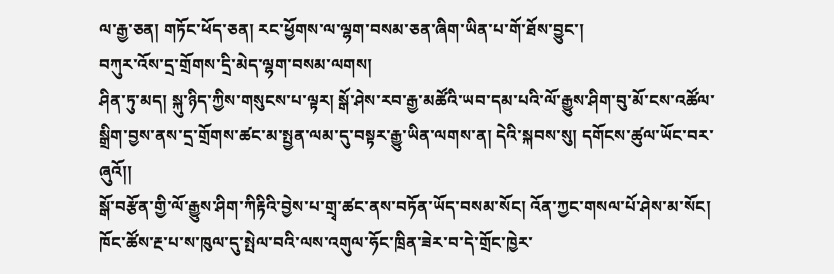ལ་རྒྱ་ཅན། གཏོང་ཕོད་ཅན། རང་ཕྱོགས་ལ་ལྷག་བསམ་ཅན་ཞིག་ཡིན་པ་གོ་ཐོས་བྱུང་།
བཀུར་འོས་དྲ་གྲོགས་དྲི་མེད་ལྷག་བསམ་ལགས།
ཤིན་ཏུ་མད། སྐུ་ཉིད་ཀྱིས་གསུངས་པ་ལྟར། སྒོ་ཤེས་རབ་རྒྱ་མཚོའི་ཡབ་དམ་པའི་ལོ་རྒྱུས་ཤིག་བུ་མོ་ངས་འཚོལ་སྒྲིག་བྱས་ནས་དྲ་གྲོགས་ཚང་མ་སྤྱན་ལམ་དུ་བསྟར་རྒྱུ་ཡིན་ལགས་ན། དེའི་སྐབས་སུ། དགོངས་ཚུལ་ཡོང་བར་ཞུའོ།།
སྒོ་བརྩོན་གྱི་ལོ་རྒྱུས་ཤིག་ཀིརྟིའི་བྱེས་པ་གྲྭ་ཚང་ནས་བཏོན་ཡོད་བསམ་སོང། འོན་ཀྱང་གསལ་པོ་ཤེས་མ་སོང། ཁོང་ཚོས་རྔ་པ་ས་ཁུལ་དུ་སྤེལ་བའི་ལས་འགུལ་ཧོང་ཁྲིན་ཟེར་བ་དེ་གྲོང་ཁྱེར་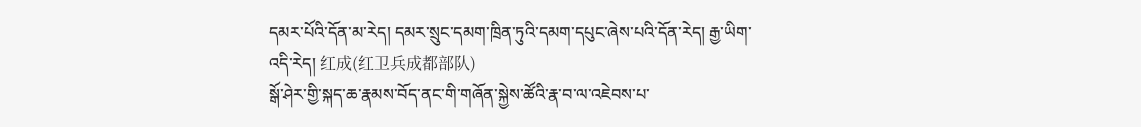དམར་པོའི་དོན་མ་རེད། དམར་སྲུང་དམག་ཁྲིན་ཏུའི་དམག་དཔུང་ཞེས་པའི་དོན་རེད། རྒྱ་ཡིག་འདི་རེད། 红成(红卫兵成都部队)
སྒོ་ཤེར་གྱི་སྐད་ཆ་རྣམས་བོད་ནང་གི་གཞོན་སྐྱེས་ཚོའི་རྣ་བ་ལ་འཇེབས་པ་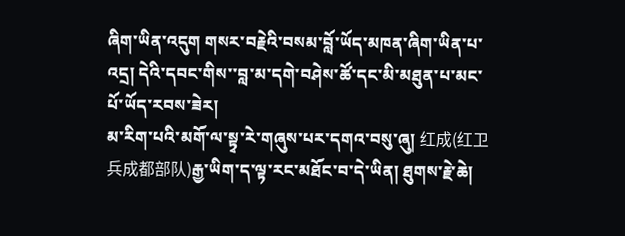ཞིག་ཡིན་འདུག གསར་བརྗེའི་བསམ་བློ་ཡོད་མཁན་ཞིག་ཡིན་པ་འདྲ། དེའི་དབང་གིས་་བླ་མ་དགེ་བཤེས་ཚོ་དང་མི་མཐུན་པ་མང་པོ་ཡོད་རབས་ཟེར།
མ་རིག་པའི་མགོ་ལ་སྟྭ་རེ་གཞུས་པར་དགའ་བསུ་ཞུ། 红成(红卫兵成都部队)རྒྱ་ཡིག་ད་ལྟ་རང་མཐོང་བ་དེ་ཡིན། ཐུགས་རྗེ་ཆེ།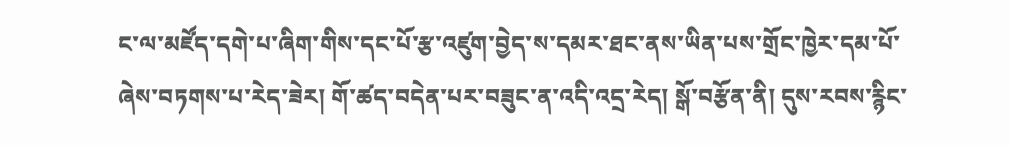ང་ལ་མཛོད་དགེ་པ་ཞིག་གིས་དང་པོ་རྩ་འཛུག་བྱེད་ས་དམར་ཐང་ནས་ཡིན་པས་གྲོང་ཁྱེར་དམ་པོ་ཞེས་བཏགས་པ་རེད་ཟེར། གོ་ཚད་བདེན་པར་བཟུང་ན་འདི་འདྲ་རེད། སྒོ་བརྩོན་ནི། དུས་རབས་རྙིང་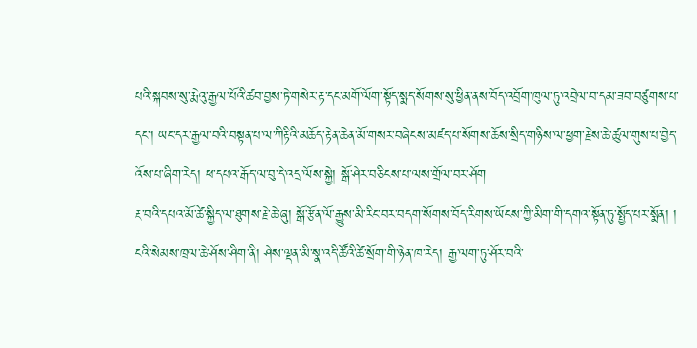པའི་སྐབས་སུ་རྨེའུ་རྒྱལ་པོའི་ཚབ་བྱས་ཏེ་གསེར་རྟ་དང་མགོ་ལོག་སྟོད་སྨད་སོགས་སུ་ཕྱིན་ནས་བོད་འབྲོག་ཁུལ་ཏུ་འབྲེལ་བ་དམ་ཟབ་བཙུགས་པ་དང་། ཡང་དར་རྒྱལ་བའི་བསྟན་པ་ལ་ཀིརྟིའི་མཆོད་རྟེན་ཆེན་མོ་གསར་བཞེངས་མཛད་པ་སོགས་ཆོས་སྲིད་གཉིས་ལ་ཕྱག་རྗེས་ཆེ་ཚུལ་གུས་པ་བྱེད་འོས་པ་ཞིག་རེད། ཕ་དཔའ་རྒོད་ལ་བུ་དེ་འདྲ་ལོས་སྐྱེ། སྒོ་ཤེར་བཅིངས་པ་ལས་གྲོལ་བར་ཤོག
རྔ་བའི་དཔའ་མོ་ཚེ་སྐྱིད་ལ་ཐུགས་རྗེ་ཆེ་ཞུ། སྒོ་རྩོན་ལོ་རྒྱུས་མི་རིང་བར་བདག་སོགས་བོད་རིགས་ཡོངས་ཀྱི་མིག་གི་དགའ་སྟོན་ཏུ་སྤྱོད་པར་སྨོན། །
ངའི་སེམས་ཁྲལ་ཆེ་ཤོས་ཤིག་ནི། ཤེས་ལྡན་མི་སྣ་འདི་ཚོའི་ཚེ་སྲོག་གི་ཉེན་ཁ་རེད། རྒྱ་ལག་ཏུ་ཤོར་བའི་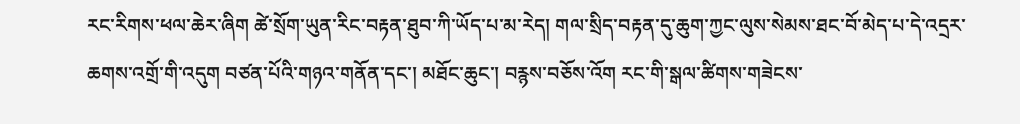རང་རིགས་ཕལ་ཆེར་ཞིག ཚེ་སྲོག་ཡུན་རིང་བརྟན་ཐུབ་ཀི་ཡོད་པ་མ་རེད། གལ་སྲིད་བརྟན་དུ་ཆུག་ཀྱང་ལུས་སེམས་ཐང་བོ་མེད་པ་དེ་འདྲར་ཆགས་འགྲོ་གི་འདུག བཙན་པོའི་གཉའ་གནོན་དང་། མཐོང་ཆུང་། བརྙས་བཅོས་འོག རང་གི་སྒལ་ཚིགས་གཟེངས་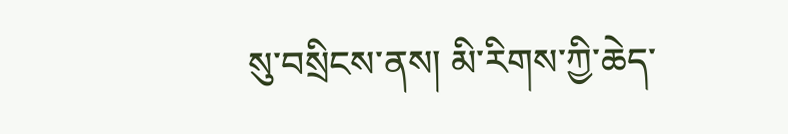སུ་བསྲིངས་ནས། མི་རིགས་ཀྱི་ཆེད་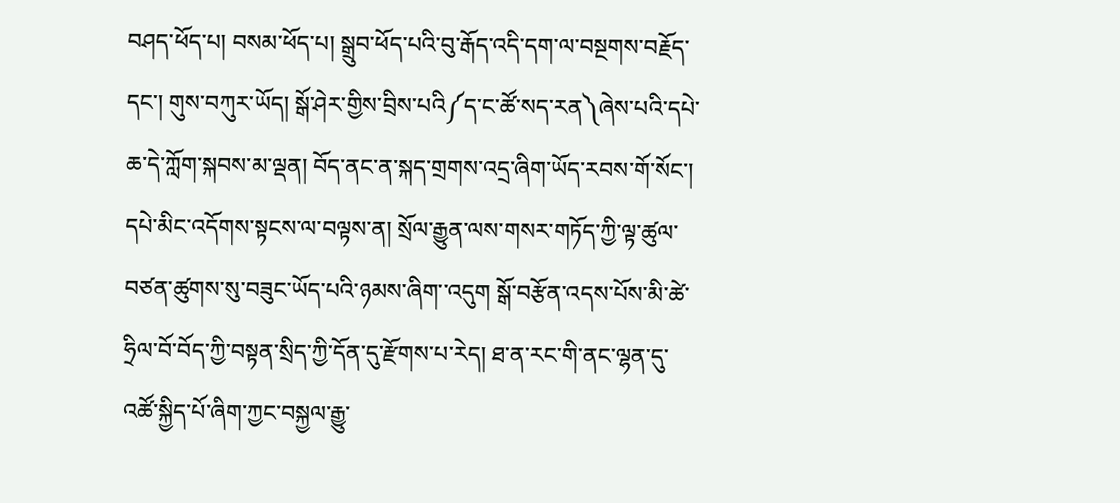བཤད་ཕོད་པ། བསམ་ཕོད་པ། སྒྲུབ་ཕོད་པའི་བུ་རྒོད་འདི་དག་ལ་བསྔགས་བརྗོད་དང་། གུས་བཀུར་ཡོད། སྒོ་ཤེར་གྱིས་བྲིས་པའི༼ད་ང་ཚོ་སད་རན༽ཞེས་པའི་དཔེ་ཆ་དེ་ཀློག་སྐབས་མ་ལྡན། བོད་ནང་ན་སྐད་གྲགས་འདྲ་ཞིག་ཡོད་རབས་གོ་སོང་། དཔེ་མིང་འདོགས་སྟངས་ལ་བལྟས་ན། སྲོལ་རྒྱུན་ལས་གསར་གཏོད་ཀྱི་ལྟ་ཚུལ་བཙན་ཚུགས་སུ་བཟུང་ཡོད་པའི་ཉམས་ཞིག་་འདུག སྒོ་བརྩོན་འདས་པོས་མི་ཚེ་ཧྲིལ་བོ་བོད་ཀྱི་བསྟན་སྲིད་ཀྱི་དོན་དུ་རྫོགས་པ་རེད། ཐ་ན་རང་གི་ནང་ལྷན་དུ་འཚོ་སྐྱིད་པོ་ཞིག་ཀྱང་བསྐྱལ་རྒྱུ་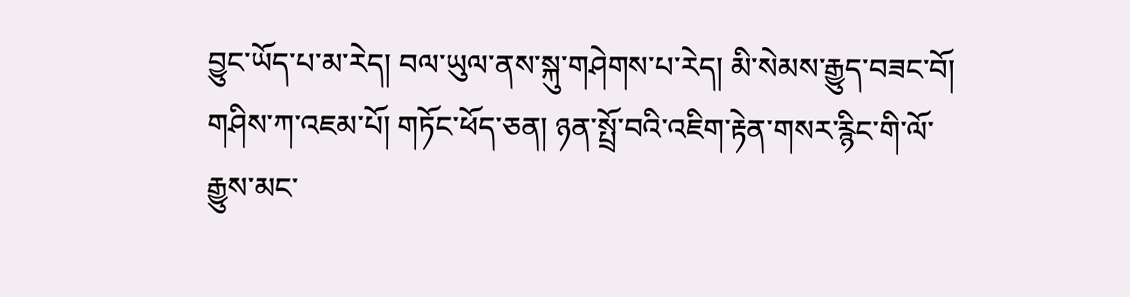བྱུང་ཡོད་པ་མ་རེད། བལ་ཡུལ་ནས་སྐུ་གཤེགས་པ་རེད། མི་སེམས་རྒྱུད་བཟང་བོ། གཤིས་ཀ་འཇམ་པོ། གཏོང་ཕོད་ཅན། ཉན་སྤྲོ་བའི་འཇིག་རྟེན་གསར་རྙིང་གི་ལོ་རྒྱུས་མང་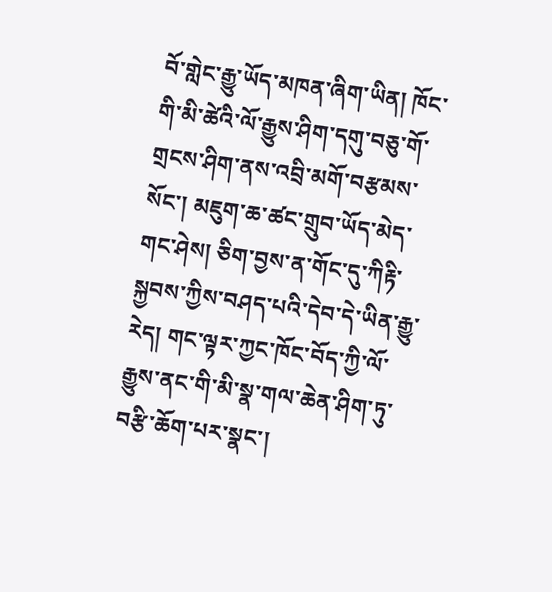བོ་གླེང་རྒྱུ་ཡོད་མཁན་ཞིག་ཡིན། ཁོང་གི་མི་ཚེའི་ལོ་རྒྱུས་ཤིག་དགུ་བཅུ་གོ་གྲངས་ཤིག་ནས་འབྲི་མགོ་བརྩམས་སོང་། མཇུག་ཆ་ཚང་གྲུབ་ཡོད་མེད་གང་ཤེས། ཅིག་བྱས་ན་གོང་དུ་ཀིརྟི་སྐྱབས་ཀྱིས་བཤད་པའི་དེབ་དེ་ཡིན་རྒྱུ་རེད། གང་ལྟར་ཀྱང་ཁོང་བོད་ཀྱི་ལོ་རྒྱུས་ནང་གི་མི་སྣ་གལ་ཆེན་ཤིག་ཏུ་བརྩི་ཆོག་པར་སྣང་།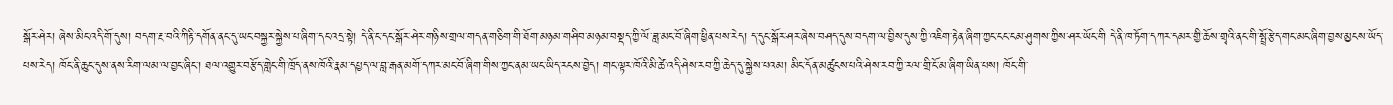སྒོར་ཤེར། ཞེས་མིང་འདི་གོ་དུས། བདག་རྔ་བའི་ཀིརྟི་དགོན་ནང་དུ་ཡང་བསྐྱར་སྐྱེས་པ་ཞིག་དང་འདྲ་སྟེ། དེ་ནི་ང་དང་སྒོར་ཤེར་གཉིས་གྲལ་གདན་གཅིག་གི་ཐོག་མཉམ་གཤིབ་མཉམ་བསྡད་ཀྱི་ལོ་ཟླ་མང་བོ་ཞིག་ཕྱིན་པས་རེད། ད་དུང་སྒོར་ཤར་ཞེས་བཤད་དུས་བདག་ལ་བྱིས་དུས་ཀྱི་འཇིག་རྟེན་ཞིག་ཀྱང་ངང་ངམ་ཤུགས་ཀྱིས་ཤར་ཡོང་གི དེ་ནི་ཁ་ཏོག་དཀར་དམར་གྱི་ཆོས་གྲྭའི་ནང་གི་སྤྲོ་རྩེད་གང་མང་ཞིག་བྱས་མྱངས་ཡོད་པས་རེད། ཁོང་ནི་ཆུང་དུས་ནས་རིག་ལམ་ལ་བྱང་ཞིང་། ཐལ་འགྱུར་བརྩོད་གླེང་གི་ཁྲོད་ནས་ཁོའི་རྣམ་དཔྱད་ལ་བླ་རྒན་མགོ་དཀར་མང་བོ་ཞིག་གིས་ཀྱང་ནམ་ཡང་ཡིད་རངས་བྱེད། གང་ལྟར་ཁོའི་མི་ཚེ་འདི་ཤེས་རབ་ཀྱི་ཆེད་དུ་སྐྱེས་པའམ། མིང་དོན་མཚུངས་པའི་ཤེས་རབ་ཀྱི་རལ་གྲི་ངོ་མ་ཞིག་ཡིན་པས། ཁོང་གི་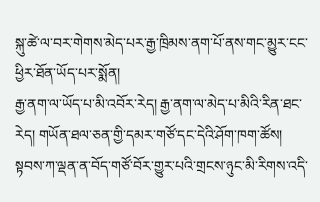སྐུ་ཚེ་ལ་བར་གེགས་མེད་པར་རྒྱ་ཁྲིམས་ནག་པོ་ནས་གང་མྱུར་ངང་ཕྱིར་ཐོན་ཡོད་པར་སྨོན།
རྒྱ་ནག་ལ་ཡོད་པ་མི་འབོར་རེད། རྒྱ་ནག་ལ་མེད་པ་མིའི་རིན་ཐང་རེད། གཡོན་ཐལ་ཅན་གྱི་དམར་གཙོ་དང་དེའི་ཤོག་ཁག་ཚོས། སྟབས་ཀ་ལྡན་ན་བོད་གཙོ་བོར་གྱུར་པའི་གྲངས་ཉུང་མི་རིགས་འདི་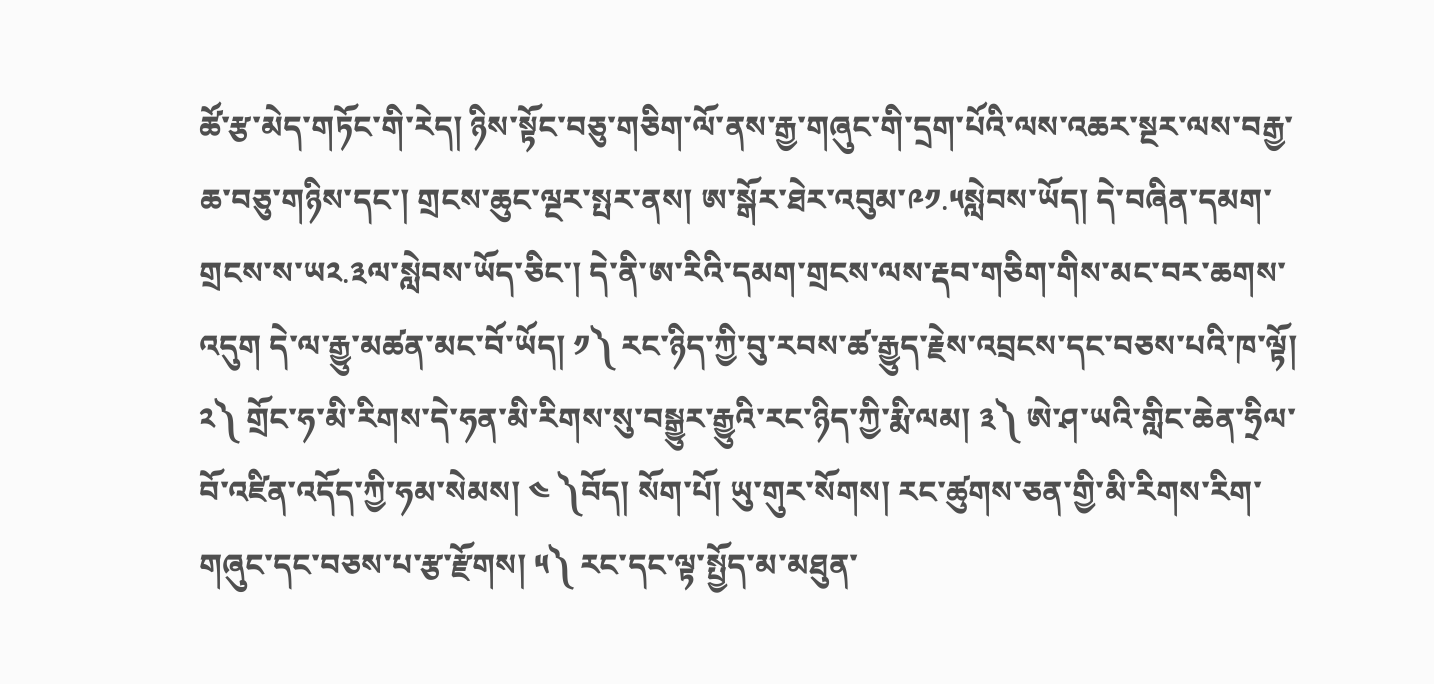ཚོ་རྩ་མེད་གཏོང་གི་རེད། ཉིས་སྟོང་བཅུ་གཅིག་ལོ་ནས་རྒྱ་གཞུང་གི་དྲག་པོའི་ལས་འཆར་སྔར་ལས་བརྒྱ་ཆ་བཅུ་གཉིས་དང་། གྲངས་ཆུང་ལྔར་སྤར་ནས། ཨ་སྒོར་ཐེར་འབུམ་༩༡.༥སླེབས་ཡོད། དེ་བཞིན་དམག་གྲངས་ས་ཡ༢.༣ལ་སླེབས་ཡོད་ཅིང་། དེ་ནི་ཨ་རིའི་དམག་གྲངས་ལས་རྡབ་གཅིག་གིས་མང་བར་ཆགས་འདུག དེ་ལ་རྒྱུ་མཚན་མང་བོ་ཡོད། ༡༽ རང་ཉིད་ཀྱི་བུ་རབས་ཚ་རྒྱུད་རྗེས་འབྲངས་དང་བཅས་པའི་ཁ་ལྟོ། ༢༽ གྲོང་ཧ་མི་རིགས་དེ་ཧན་མི་རིགས་སུ་བསྒྱུར་རྒྱུའི་རང་ཉིད་ཀྱི་རྨི་ལམ། ༣༽ ཨེ་ཤ་ཡའི་གླིང་ཆེན་ཧྲིལ་བོ་འཛིན་འདོད་ཀྱི་ཧམ་སེམས། ༤ ༽བོད། སོག་པོ། ཡུ་གུར་སོགས། རང་ཚུགས་ཅན་གྱི་མི་རིགས་རིག་གཞུང་དང་བཅས་པ་རྩ་རྫོགས། ༥༽ རང་དང་ལྟ་སྤྱོད་མ་མཐུན་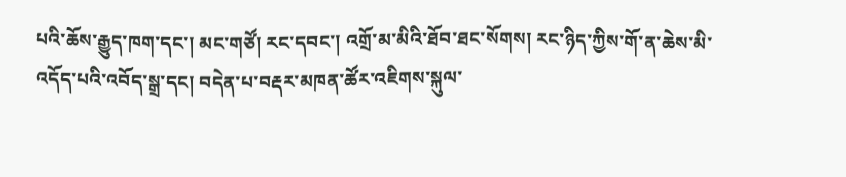པའི་ཆོས་རྒྱུད་ཁག་དང་། མང་གཙོ། རང་དབང་། འགྲོ་མ་མིའི་ཐོབ་ཐང་སོགས། རང་ཉིད་ཀྱིས་གོ་ན་ཆེས་མི་འདོད་པའི་འབོད་སྒྲ་དང། བདེན་པ་བརྡར་མཁན་ཚོར་འཇིགས་སྐུལ་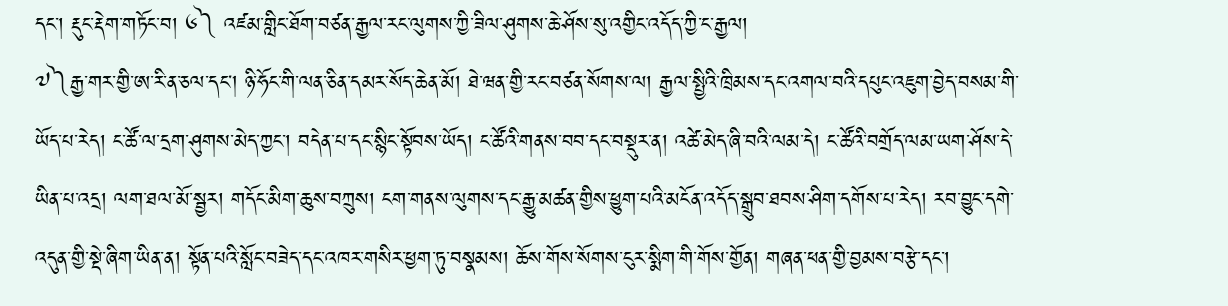དང་། རྡུང་རྡེག་གཏོང་བ། ༦༽ འཛམ་གླིང་ཐོག་བཙན་རྒྱལ་རང་ལུགས་ཀྱི་ཟིལ་ཤུགས་ཆེ་ཤོས་སུ་འགྱིང་འདོད་ཀྱི་ང་རྒྱལ།
༧༽རྒྱ་གར་གྱི་ཨ་རི་ན་ཅལ་དང། ཉི་ཧོང་གི་ལན་ཅིན་དམར་སོད་ཆེན་མོ། ཐེ་ཝན་གྱི་རང་བཙན་སོགས་ལ། རྒྱལ་སྤྱིའི་ཁྲིམས་དང་འགལ་བའི་དཔུང་འཇུག་བྱེད་བསམ་གི་ཡོད་པ་རེད། ང་ཚོ་ལ་དྲག་ཤུགས་མེད་ཀྱང་། བདེན་པ་དང་སྙིང་སྟོབས་ཡོད། ང་ཚོའི་གནས་བབ་དང་བསྡུར་ན། འཚེ་མེད་ཞི་བའི་ལམ་དེ། ང་ཚོའི་བགྲོད་ལམ་ཡག་ཤོས་དེ་ཡིན་པ་འདྲ། ལག་ཐལ་མོ་སྦྱར། གདོང་མིག་ཆུས་བཀྲུས། ངག་གནས་ལུགས་དང་རྒྱུ་མཚན་གྱིས་ཕྱུག་པའི་མངོན་འདོད་སྒྲུབ་ཐབས་ཤིག་དགོས་པ་རེད། རབ་བྱུང་དགེ་འདུན་གྱི་སྡེ་ཞིག་ཡིན་ན། སྟོན་པའི་སློང་བཟེད་དང་འཁར་གསིར་ཕྱག་ཏུ་བསྣམས། ཆོས་གོས་སོགས་ངུར་སྨིག་གི་གོས་གྱོན། གཞན་ཕན་གྱི་བྱམས་བརྩེ་དང་།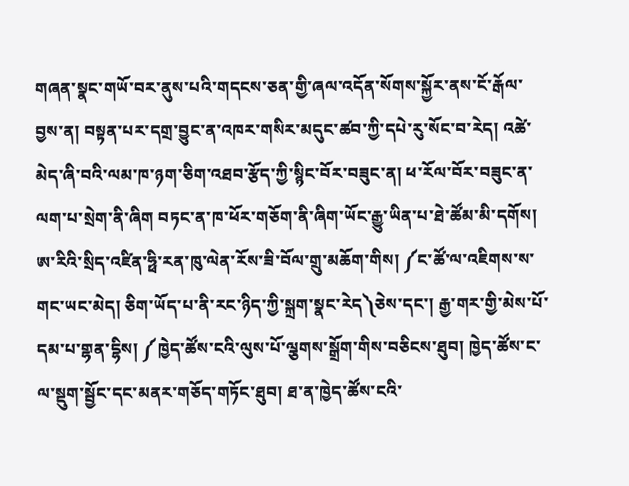གཞན་སྣང་གཡོ་བར་ནུས་པའི་གདངས་ཅན་གྱི་ཞལ་འདོན་སོགས་སྐྱོར་ནས་ངོ་རྒོལ་བྱས་ན། བསྟན་པར་དགྲ་བྱུང་ན་འཁར་གསིར་མདུང་ཚབ་ཀྱི་དཔེ་རུ་སོང་བ་རེད། འཚེ་མེད་ཞི་བའི་ལམ་ཁ་ཉག་ཅིག་འཐབ་རྩོད་ཀྱི་སྙིང་བོར་བཟུང་ན། ཕ་རོལ་བོར་བཟུང་ན་ལག་པ་སྲེག་ནི་ཞིག བཏང་ན་ཁ་ཕོར་གཅོག་ནི་ཞིག་ཡོང་རྒྱུ་ཡིན་པ་ཐེ་ཚོམ་མི་དགོས།
ཨ་རིའི་སྲིད་འཛིན་ཧྥི་རན་ཁུ་ལེན་རོས་ཟི་བོལ་གྲུ་མཆོག་གིས། ༼ང་ཚོ་ལ་འཇིགས་ས་གང་ཡང་མེད། ཅིག་ཡོད་པ་ནི་རང་ཉིད་ཀྱི་སྐྲག་སྣང་རེད༽ཅེས་དང་། རྒྱ་གར་གྱི་མེས་པོ་དམ་པ་གྷན་དྷིས། ༼ཁྱེད་ཚོས་ངའི་ལུས་པོ་ལྕགས་སྒྲོག་གིས་བཅིངས་ཐུབ། ཁྱེད་ཚོས་ང་ལ་སྡུག་སྦྱོང་དང་མནར་གཅོད་གཏོང་ཐུབ། ཐ་ན་ཁྱེད་ཚོས་ངའི་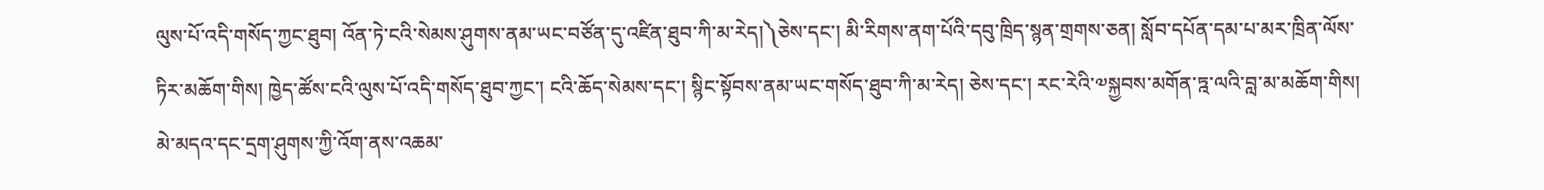ལུས་པོ་འདི་གསོད་ཀྱང་ཐུབ། འོན་ཏེ་ངའི་སེམས་ཤུགས་ནམ་ཡང་བཙོན་དུ་འཛིན་ཐུབ་ཀི་མ་རེད།༽ཅེས་དང་། མི་རིགས་ནག་པོའི་དབུ་ཁྲིད་སྙན་གྲགས་ཅན། སློབ་དཔོན་དམ་པ་མར་ཁྲིན་ལོས་ཏིར་མཆོག་གིས། ཁྱེད་ཚོས་ངའི་ལུས་པོ་འདི་གསོད་ཐུབ་ཀྱང་། ངའི་ཆོད་སེམས་དང་། སྙིང་སྟོབས་ནམ་ཡང་གསོད་ཐུབ་ཀི་མ་རེད། ཅེས་དང་། རང་རེའི་༧སྐྱབས་མགོན་ཏྰ་ལའི་བླ་མ་མཆོག་གིས། མེ་མདའ་དང་དྲག་ཤུགས་ཀྱི་འོག་ནས་འཆམ་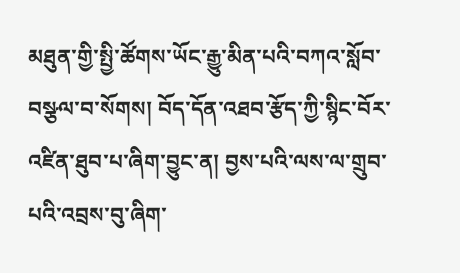མཐུན་གྱི་སྤྱི་ཚོགས་ཡོང་རྒྱུ་མིན་པའི་བཀའ་སློབ་བསྩལ་བ་སོགས། བོད་དོན་འཐབ་རྩོད་ཀྱི་སྙིང་བོར་འཛིན་ཐུབ་པ་ཞིག་བྱུང་ན། བྱས་པའི་ལས་ལ་གྲུབ་པའི་འབྲས་བུ་ཞིག་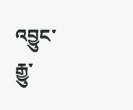འབྱུང་རྒྱུ་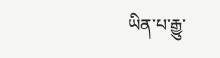ཡིན་པ་རྒྱུ་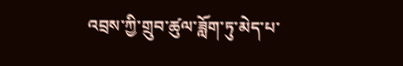འབྲས་ཀྱི་གྲུབ་ཚུལ་ཟློག་ཏུ་མེད་པ་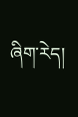ཞིག་རེད།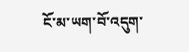ངོ་མ་ཡག་བོ་འདུག་